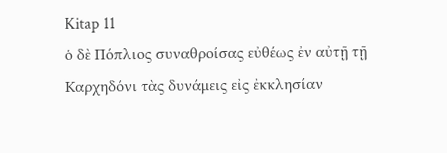Kitap 11
ὁ δὲ Πόπλιος συναθροίσας εὐθέως ἐν αὐτῇ τῇ Καρχηδόνι τὰς δυνάμεις εἰς ἐκκλησίαν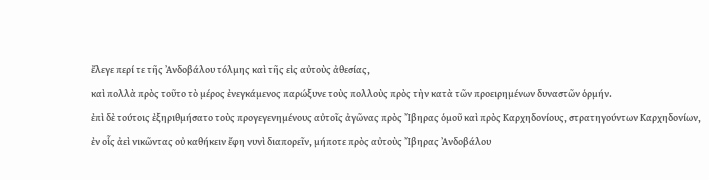ἔλεγε περί τε τῆς Ἀνδοβάλου τόλμης καὶ τῆς εἰς αὐτοὺς ἀθεσίας,
καὶ πολλὰ πρὸς τοῦτο τὸ μέρος ἐνεγκάμενος παρώξυνε τοὺς πολλοὺς πρὸς τὴν κατὰ τῶν προειρημένων δυναστῶν ὁρμήν.
ἐπὶ δὲ τούτοις ἐξηριθμήσατο τοὺς προγεγενημένους αὐτοῖς ἀγῶνας πρὸς Ἴβηρας ὁμοῦ καὶ πρὸς Καρχηδονίους, στρατηγούντων Καρχηδονίων,
ἐν οἷς ἀεὶ νικῶντας οὐ καθήκειν ἔφη νυνὶ διαπορεῖν, μήποτε πρὸς αὐτοὺς Ἴβηρας Ἀνδοβάλου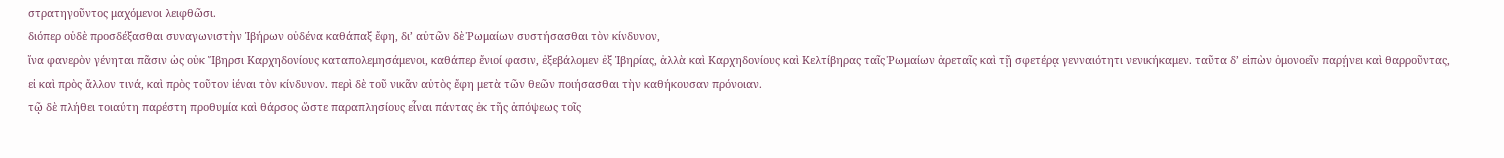στρατηγοῦντος μαχόμενοι λειφθῶσι.
διόπερ οὐδὲ προσδέξασθαι συναγωνιστὴν Ἰβήρων οὐδένα καθάπαξ ἔφη, διʼ αὐτῶν δὲ Ῥωμαίων συστήσασθαι τὸν κίνδυνον,
ἵνα φανερὸν γένηται πᾶσιν ὡς οὐκ Ἴβηρσι Καρχηδονίους καταπολεμησάμενοι, καθάπερ ἔνιοί φασιν, ἐξεβάλομεν ἐξ Ἰβηρίας, ἀλλὰ καὶ Καρχηδονίους καὶ Κελτίβηρας ταῖς Ῥωμαίων ἀρεταῖς καὶ τῇ σφετέρᾳ γενναιότητι νενικήκαμεν. ταῦτα δʼ εἰπὼν ὁμονοεῖν παρῄνει καὶ θαρροῦντας,
εἰ καὶ πρὸς ἄλλον τινά, καὶ πρὸς τοῦτον ἰέναι τὸν κίνδυνον. περὶ δὲ τοῦ νικᾶν αὐτὸς ἔφη μετὰ τῶν θεῶν ποιήσασθαι τὴν καθήκουσαν πρόνοιαν.
τῷ δὲ πλήθει τοιαύτη παρέστη προθυμία καὶ θάρσος ὥστε παραπλησίους εἶναι πάντας ἐκ τῆς ἀπόψεως τοῖς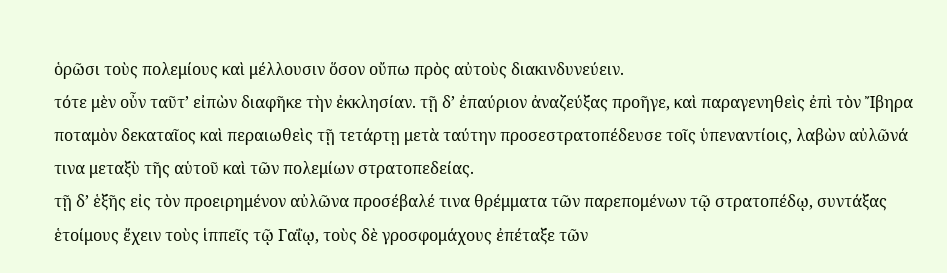ὁρῶσι τοὺς πολεμίους καὶ μέλλουσιν ὅσον οὔπω πρὸς αὐτοὺς διακινδυνεύειν.
τότε μὲν οὖν ταῦτʼ εἰπὼν διαφῆκε τὴν ἐκκλησίαν. τῇ δʼ ἐπαύριον ἀναζεύξας προῆγε, καὶ παραγενηθεὶς ἐπὶ τὸν Ἴβηρα ποταμὸν δεκαταῖος καὶ περαιωθεὶς τῇ τετάρτῃ μετὰ ταύτην προσεστρατοπέδευσε τοῖς ὑπεναντίοις, λαβὼν αὐλῶνά τινα μεταξὺ τῆς αὑτοῦ καὶ τῶν πολεμίων στρατοπεδείας.
τῇ δʼ ἑξῆς εἰς τὸν προειρημένον αὐλῶνα προσέβαλέ τινα θρέμματα τῶν παρεπομένων τῷ στρατοπέδῳ, συντάξας ἑτοίμους ἔχειν τοὺς ἱππεῖς τῷ Γαΐῳ, τοὺς δὲ γροσφομάχους ἐπέταξε τῶν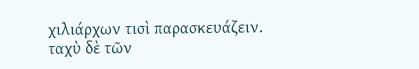χιλιάρχων τισὶ παρασκευάζειν.
ταχὺ δὲ τῶν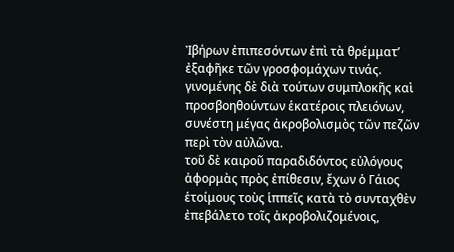Ἰβήρων ἐπιπεσόντων ἐπὶ τὰ θρέμματʼ ἐξαφῆκε τῶν γροσφομάχων τινάς. γινομένης δὲ διὰ τούτων συμπλοκῆς καὶ προσβοηθούντων ἑκατέροις πλειόνων, συνέστη μέγας ἀκροβολισμὸς τῶν πεζῶν περὶ τὸν αὐλῶνα.
τοῦ δὲ καιροῦ παραδιδόντος εὐλόγους ἀφορμὰς πρὸς ἐπίθεσιν, ἔχων ὁ Γάιος ἑτοίμους τοὺς ἱππεῖς κατὰ τὸ συνταχθὲν ἐπεβάλετο τοῖς ἀκροβολιζομένοις,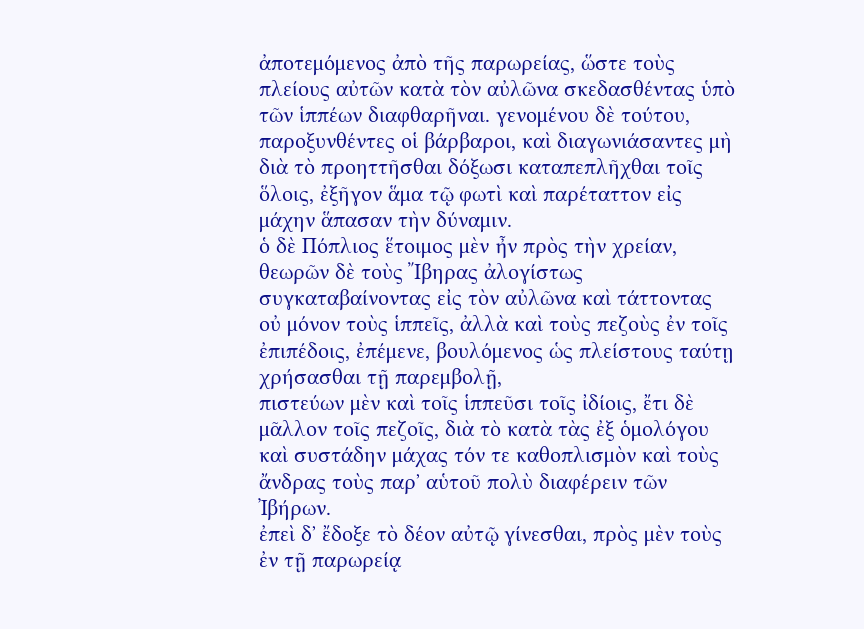ἀποτεμόμενος ἀπὸ τῆς παρωρείας, ὥστε τοὺς πλείους αὐτῶν κατὰ τὸν αὐλῶνα σκεδασθέντας ὑπὸ τῶν ἱππέων διαφθαρῆναι. γενομένου δὲ τούτου,
παροξυνθέντες οἱ βάρβαροι, καὶ διαγωνιάσαντες μὴ διὰ τὸ προηττῆσθαι δόξωσι καταπεπλῆχθαι τοῖς ὅλοις, ἐξῆγον ἅμα τῷ φωτὶ καὶ παρέταττον εἰς μάχην ἅπασαν τὴν δύναμιν.
ὁ δὲ Πόπλιος ἕτοιμος μὲν ἦν πρὸς τὴν χρείαν, θεωρῶν δὲ τοὺς Ἴβηρας ἀλογίστως συγκαταβαίνοντας εἰς τὸν αὐλῶνα καὶ τάττοντας οὐ μόνον τοὺς ἱππεῖς, ἀλλὰ καὶ τοὺς πεζοὺς ἐν τοῖς ἐπιπέδοις, ἐπέμενε, βουλόμενος ὡς πλείστους ταύτῃ χρήσασθαι τῇ παρεμβολῇ,
πιστεύων μὲν καὶ τοῖς ἱππεῦσι τοῖς ἰδίοις, ἔτι δὲ μᾶλλον τοῖς πεζοῖς, διὰ τὸ κατὰ τὰς ἐξ ὁμολόγου καὶ συστάδην μάχας τόν τε καθοπλισμὸν καὶ τοὺς ἄνδρας τοὺς παρʼ αὑτοῦ πολὺ διαφέρειν τῶν Ἰβήρων.
ἐπεὶ δʼ ἔδοξε τὸ δέον αὐτῷ γίνεσθαι, πρὸς μὲν τοὺς ἐν τῇ παρωρείᾳ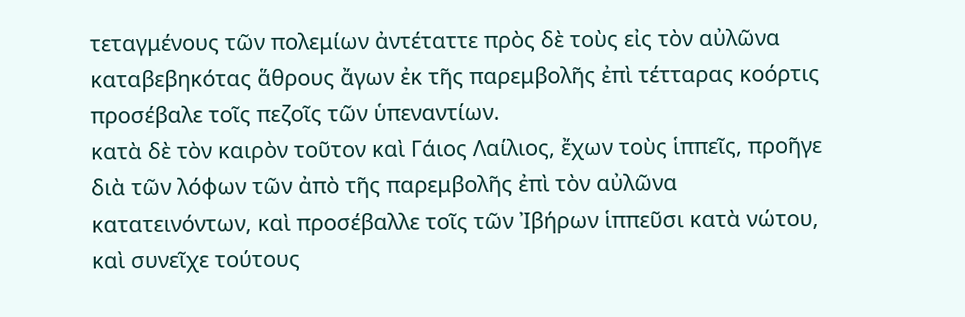τεταγμένους τῶν πολεμίων ἀντέταττε πρὸς δὲ τοὺς εἰς τὸν αὐλῶνα καταβεβηκότας ἅθρους ἄγων ἐκ τῆς παρεμβολῆς ἐπὶ τέτταρας κοόρτις προσέβαλε τοῖς πεζοῖς τῶν ὑπεναντίων.
κατὰ δὲ τὸν καιρὸν τοῦτον καὶ Γάιος Λαίλιος, ἔχων τοὺς ἱππεῖς, προῆγε διὰ τῶν λόφων τῶν ἀπὸ τῆς παρεμβολῆς ἐπὶ τὸν αὐλῶνα κατατεινόντων, καὶ προσέβαλλε τοῖς τῶν Ἰβήρων ἱππεῦσι κατὰ νώτου, καὶ συνεῖχε τούτους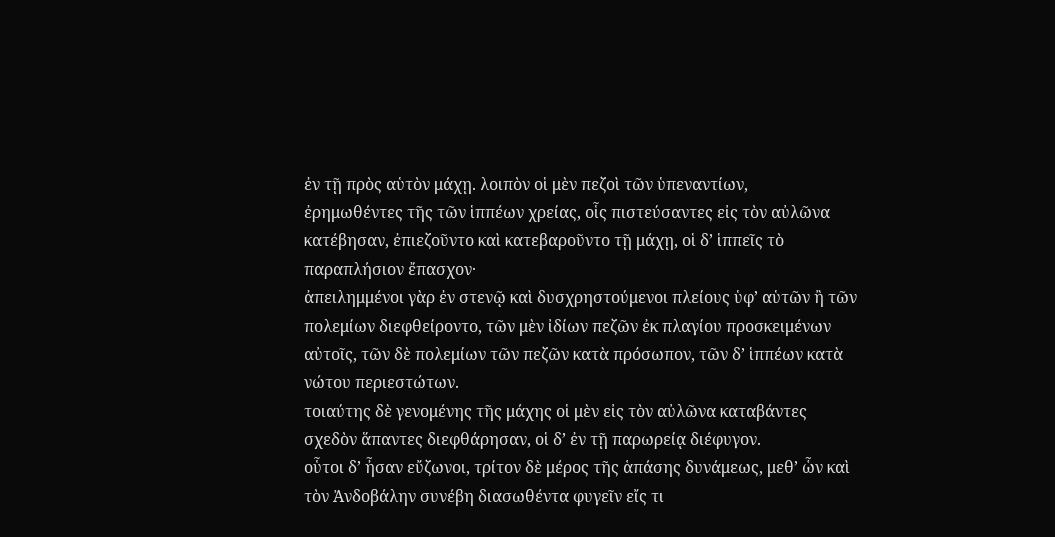ἐν τῇ πρὸς αὑτὸν μάχῃ. λοιπὸν οἱ μὲν πεζοὶ τῶν ὑπεναντίων,
ἐρημωθέντες τῆς τῶν ἱππέων χρείας, οἷς πιστεύσαντες εἰς τὸν αὐλῶνα κατέβησαν, ἐπιεζοῦντο καὶ κατεβαροῦντο τῇ μάχῃ, οἱ δʼ ἱππεῖς τὸ παραπλήσιον ἔπασχον·
ἀπειλημμένοι γὰρ ἐν στενῷ καὶ δυσχρηστούμενοι πλείους ὑφʼ αὑτῶν ἢ τῶν πολεμίων διεφθείροντο, τῶν μὲν ἰδίων πεζῶν ἐκ πλαγίου προσκειμένων αὐτοῖς, τῶν δὲ πολεμίων τῶν πεζῶν κατὰ πρόσωπον, τῶν δʼ ἱππέων κατὰ νώτου περιεστώτων.
τοιαύτης δὲ γενομένης τῆς μάχης οἱ μὲν εἰς τὸν αὐλῶνα καταβάντες σχεδὸν ἅπαντες διεφθάρησαν, οἱ δʼ ἐν τῇ παρωρείᾳ διέφυγον.
οὗτοι δʼ ἦσαν εὔζωνοι, τρίτον δὲ μέρος τῆς ἁπάσης δυνάμεως, μεθʼ ὧν καὶ τὸν Ἀνδοβάλην συνέβη διασωθέντα φυγεῖν εἴς τι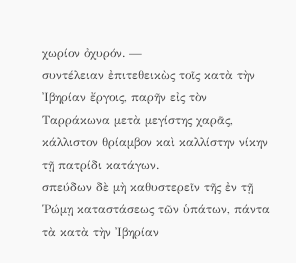χωρίον ὀχυρόν. —
συντέλειαν ἐπιτεθεικὼς τοῖς κατὰ τὴν Ἰβηρίαν ἔργοις, παρῆν εἰς τὸν Ταρράκωνα μετὰ μεγίστης χαρᾶς, κάλλιστον θρίαμβον καὶ καλλίστην νίκην τῇ πατρίδι κατάγων.
σπεύδων δὲ μὴ καθυστερεῖν τῆς ἐν τῇ Ῥώμῃ καταστάσεως τῶν ὑπάτων, πάντα τὰ κατὰ τὴν Ἰβηρίαν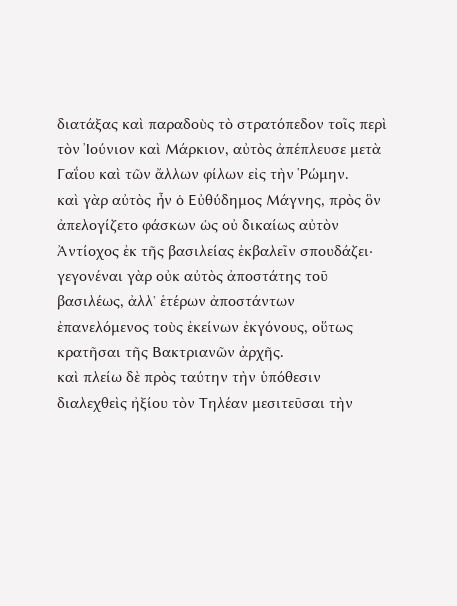διατάξας καὶ παραδοὺς τὸ στρατόπεδον τοῖς περὶ τὸν Ἰούνιον καὶ Μάρκιον, αὐτὸς ἀπέπλευσε μετὰ Γαΐου καὶ τῶν ἄλλων φίλων εἰς τὴν Ῥώμην.
καὶ γὰρ αὐτὸς ἦν ὁ Εὐθύδημος Μάγνης, πρὸς ὃν ἀπελογίζετο φάσκων ὡς οὐ δικαίως αὐτὸν Ἀντίοχος ἐκ τῆς βασιλείας ἐκβαλεῖν σπουδάζει·
γεγονέναι γὰρ οὐκ αὐτὸς ἀποστάτης τοῦ βασιλέως, ἀλλʼ ἑτέρων ἀποστάντων ἐπανελόμενος τοὺς ἐκείνων ἐκγόνους, οὕτως κρατῆσαι τῆς Βακτριανῶν ἀρχῆς.
καὶ πλείω δὲ πρὸς ταύτην τὴν ὑπόθεσιν διαλεχθεὶς ἠξίου τὸν Τηλέαν μεσιτεῦσαι τὴν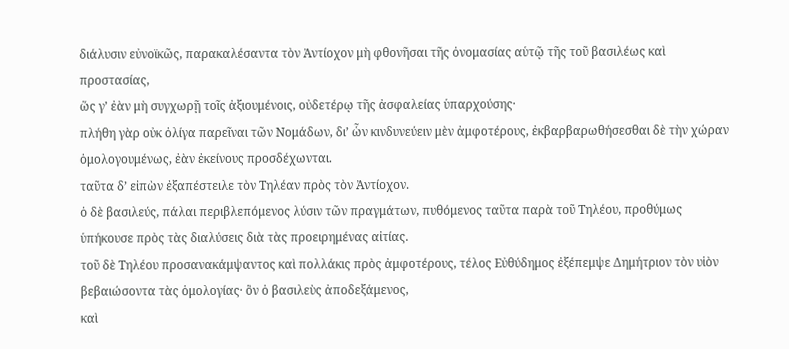διάλυσιν εὐνοϊκῶς, παρακαλέσαντα τὸν Ἀντίοχον μὴ φθονῆσαι τῆς ὀνομασίας αὑτῷ τῆς τοῦ βασιλέως καὶ προστασίας,
ὥς γʼ ἐὰν μὴ συγχωρῇ τοῖς ἀξιουμένοις, οὐδετέρῳ τῆς ἀσφαλείας ὑπαρχούσης·
πλήθη γὰρ οὐκ ὀλίγα παρεῖναι τῶν Νομάδων, διʼ ὧν κινδυνεύειν μὲν ἀμφοτέρους, ἐκβαρβαρωθήσεσθαι δὲ τὴν χώραν ὁμολογουμένως, ἐὰν ἐκείνους προσδέχωνται.
ταῦτα δʼ εἰπὼν ἐξαπέστειλε τὸν Τηλέαν πρὸς τὸν Ἀντίοχον.
ὁ δὲ βασιλεύς, πάλαι περιβλεπόμενος λύσιν τῶν πραγμάτων, πυθόμενος ταῦτα παρὰ τοῦ Τηλέου, προθύμως ὑπήκουσε πρὸς τὰς διαλύσεις διὰ τὰς προειρημένας αἰτίας.
τοῦ δὲ Τηλέου προσανακάμψαντος καὶ πολλάκις πρὸς ἀμφοτέρους, τέλος Εὐθύδημος ἐξέπεμψε Δημήτριον τὸν υἱὸν βεβαιώσοντα τὰς ὁμολογίας· ὃν ὁ βασιλεὺς ἀποδεξάμενος,
καὶ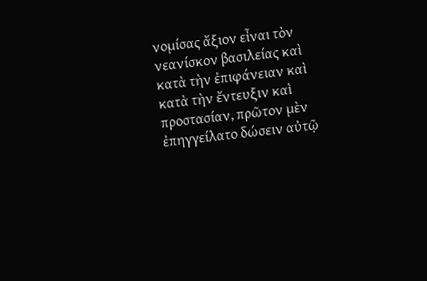νομίσας ἄξιον εἶναι τὸν νεανίσκον βασιλείας καὶ κατὰ τὴν ἐπιφάνειαν καὶ κατὰ τὴν ἔντευξιν καὶ προστασίαν, πρῶτον μὲν ἐπηγγείλατο δώσειν αὐτῷ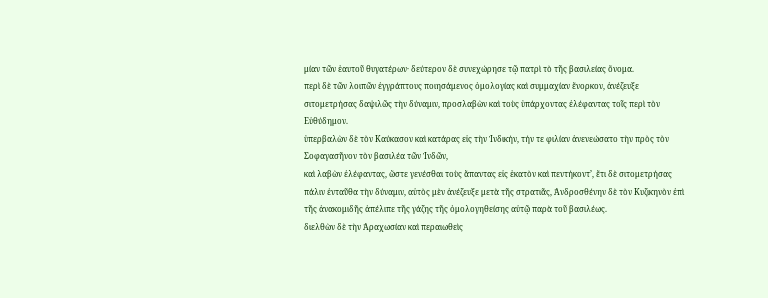μίαν τῶν ἑαυτοῦ θυγατέρων· δεύτερον δὲ συνεχώρησε τῷ πατρὶ τὸ τῆς βασιλείας ὄνομα.
περὶ δὲ τῶν λοιπῶν ἐγγράπτους ποιησάμενος ὁμολογίας καὶ συμμαχίαν ἔνορκον, ἀνέζευξε σιτομετρήσας δαψιλῶς τὴν δύναμιν, προσλαβὼν καὶ τοὺς ὑπάρχοντας ἐλέφαντας τοῖς περὶ τὸν Εὐθύδημον.
ὑπερβαλὼν δὲ τὸν Καύκασον καὶ κατάρας εἰς τὴν Ἰνδικήν, τήν τε φιλίαν ἀνενεώσατο τὴν πρὸς τὸν Σοφαγασῆνον τὸν βασιλέα τῶν Ἰνδῶν,
καὶ λαβὼν ἐλέφαντας, ὥστε γενέσθαι τοὺς ἅπαντας εἰς ἑκατὸν καὶ πεντήκοντʼ, ἔτι δὲ σιτομετρήσας πάλιν ἐνταῦθα τὴν δύναμιν, αὐτὸς μὲν ἀνέζευξε μετὰ τῆς στρατιᾶς, Ἀνδροσθένην δὲ τὸν Κυζικηνὸν ἐπὶ τῆς ἀνακομιδῆς ἀπέλιπε τῆς γάζης τῆς ὁμολογηθείσης αὐτῷ παρὰ τοῦ βασιλέως.
διελθὼν δὲ τὴν Ἀραχωσίαν καὶ περαιωθεὶς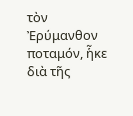τὸν Ἐρύμανθον ποταμόν, ἧκε διὰ τῆς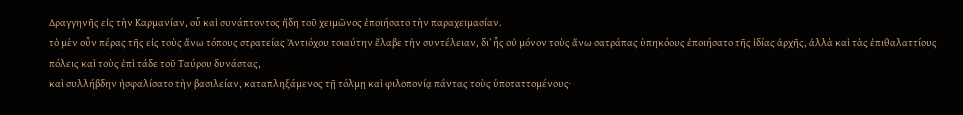Δραγγηνῆς εἰς τὴν Καρμανίαν, οὗ καὶ συνάπτοντος ἤδη τοῦ χειμῶνος ἐποιήσατο τὴν παραχειμασίαν.
τὸ μὲν οὖν πέρας τῆς εἰς τοὺς ἄνω τόπους στρατείας Ἀντιόχου τοιαύτην ἔλαβε τὴν συντέλειαν, διʼ ἧς οὐ μόνον τοὺς ἄνω σατράπας ὑπηκόους ἐποιήσατο τῆς ἰδίας ἀρχῆς, ἀλλὰ καὶ τὰς ἐπιθαλαττίους πόλεις καὶ τοὺς ἐπὶ τάδε τοῦ Ταύρου δυνάστας,
καὶ συλλήβδην ἠσφαλίσατο τὴν βασιλείαν, καταπληξάμενος τῇ τόλμῃ καὶ φιλοπονίᾳ πάντας τοὺς ὑποταττομένους·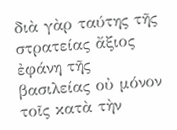διὰ γὰρ ταύτης τῆς στρατείας ἄξιος ἐφάνη τῆς βασιλείας οὐ μόνον τοῖς κατὰ τὴν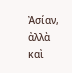Ἀσίαν, ἀλλὰ καὶ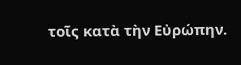τοῖς κατὰ τὴν Εὐρώπην.